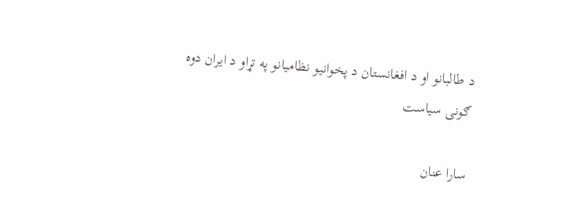د طالبانو او د افغانستان د پخوانیو نظامیانو په تړاو د ایران دوه ګونی سیاست

سارا عنان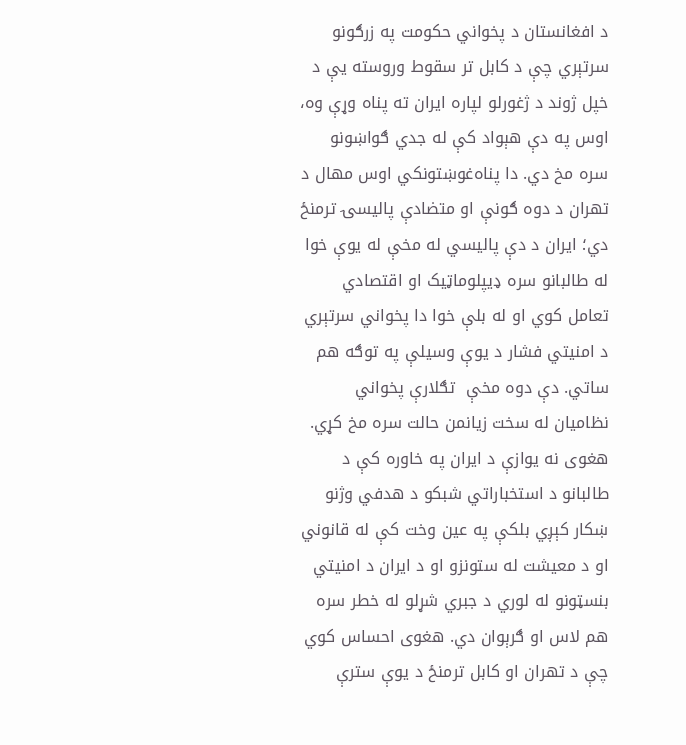د افغانستان د پخواني حکومت په زرګونو سرتېري چې د کابل تر سقوط وروسته یې د خپل ژوند د ژغورلو لپاره ایران ته پناه وړې وه، اوس په دې هېواد کې له جدي ګواښونو سره مخ دي. دا پناه‌غوښتونکي اوس مهال د تهران د دوه ‌ګونې او متضادې پالیسۍ ترمنځ دي؛ ایران د دې پالیسي له مخې له یوې خوا له طالبانو سره ډیپلوماټیک او اقتصادي تعامل کوي او له بلې خوا دا پخواني سرتېري د امنیتي فشار د یوې وسیلې په توګه هم ساتي. دې دوه مخې  تګلارې پخواني نظامیان له سخت زیانمن حالت سره مخ کړي. هغوی نه یوازې د ایران په خاوره کې د طالبانو د استخباراتي شبکو د هدفي وژنو ښکار کېږي بلکې په عین وخت کې له قانوني او د معیشت له ستونزو او د ایران د امنیتي بنسټونو له لوري د جبري شړلو له خطر سره هم لاس او ګرېوان دي. هغوی احساس کوي چې د تهران او کابل ترمنځ د یوې سترې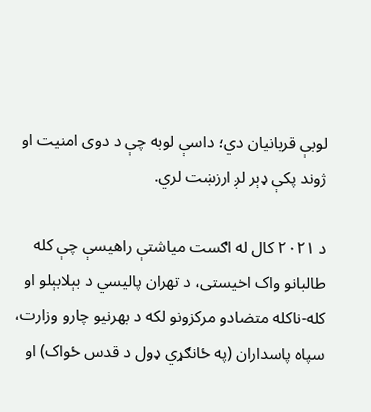لوبې قربانیان دي؛ داسې لوبه چې د دوی امنیت او ژوند پکې ډېر لږ ارزښت لري.

د ۲۰۲۱ کال له اګست میاشتې راهیسې چې کله طالبانو واک اخیستی، د تهران پالیسي د بېلابېلو او کله-ناکله متضادو مرکزونو لکه د بهرنیو چارو وزارت، سپاه پاسداران (په ځانګړي ډول د قدس ځواک) او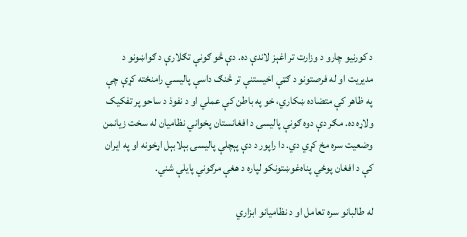د کورنیو چارو د وزارت تر اغېز لاندې ده. دې څو ګونې تګلارې د ګواښونو د مدیریت او له فرصتونو د ګټې اخیستنې تر څنګ داسې پالیسي رامنځته کړې چې په ظاهر کې متضاده ښکاري، خو په باطن کې عملي او د نفوذ د ساحو پر تفکیک ولاړه ده. مګر دې دوه‌ ګونې پالیسۍ د افغانستان پخواني نظامیان له سخت زیانمن وضعیت سره مخ کړي دي. دا راپور د دې پېچلې پالیسۍ بېلابېل اړخونه او په ایران کې د افغان پوځي پناه‌غوښتونکو لپاره د هغې مرګوني پایلې شني.

له طالبانو سره تعامل او د نظامیانو ابزاري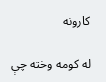کارونه

له کومه وخته چې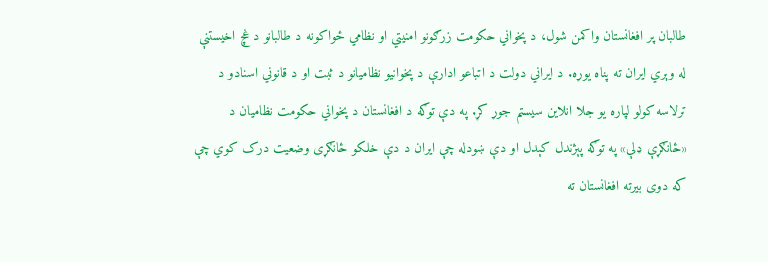طالبان پر افغانستان واکمن شول، د پخواني حکومت زرګونو امنیتي او نظامي ځواکونه د طالبانو د غچ اخیستنې له وېري ایران ته پناه یوړه. د ایراني دولت د اتباعو ادارې د پخوانیو نظامیانو د ثبت او د قانوني اسنادو د ترلاسه کولو لپاره یو جلا انلاین سیستم جوړ کړ. په دې توګه د افغانستان د پخواني حکومت نظامیان د «ځانګړې ډلې» په توګه پېژندل کېدل او دې ښودله چې ایران د دې خلکو ځانګړی وضعیت درک کوي چې که دوی بیرته افغانستان ته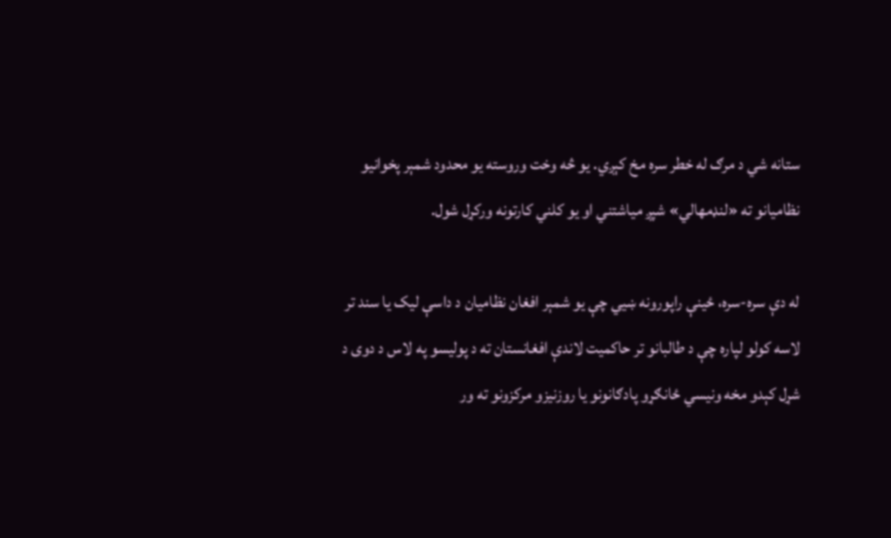ستانه شي د مرګ له خطر سره مخ کېږي. یو څه وخت وروسته یو محدود شمېر پخوانیو نظامیانو ته «لنډمهالي» شپږ میاشتني او یو کلني کارتونه ورکړل شول.

له دې سره-سره، ځینې راپورونه ښيي چې یو شمېر افغان نظامیان د داسې لیک یا سند تر لاسه کولو لپاره چې د طالبانو تر حاکمیت لاندې افغانستان ته د پولیسو په لاس د دوی د شړل کېدو مخه ونیسي ځانګړو پادګانونو یا روزنیزو مرکزونو ته ور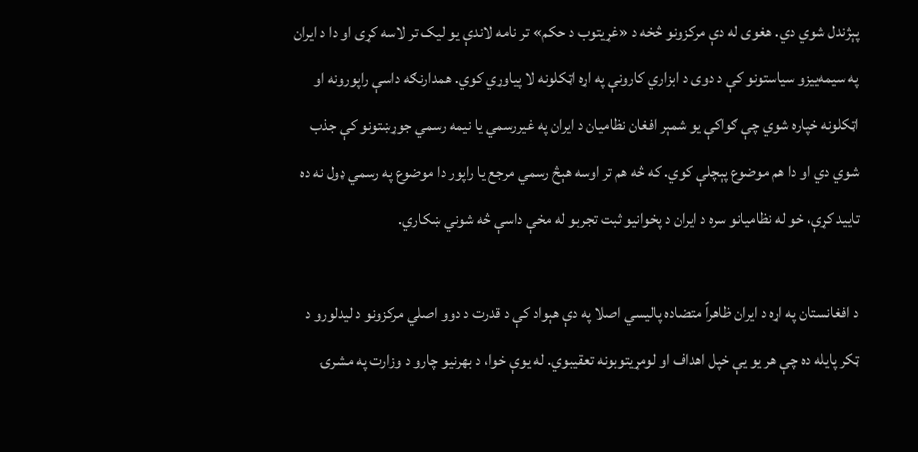پېژندل شوي دي. هغوی له دې مرکزونو څخه د «غړیتوب د حکم» تر نامه لاندې یو لیک تر لاسه کړی او دا د ایران په سیمه‌ییزو سیاستونو کې د دوی د ابزاري کارونې په اړه اټکلونه لا پیاوړي کوي. همدارنګه داسې راپورونه او اټکلونه خپاره شوي چې ګواکې یو شمېر افغان نظامیان د ایران په غیررسمي یا نیمه‌ رسمي جوړښتونو کې جذب شوي دي او دا هم موضوع پېچلې کوي. که څه هم تر اوسه هېڅ رسمي مرجع یا راپور دا موضوع په رسمي ډول نه ده تایید کړې، خو له نظامیانو سره د ایران د پخوانیو ثبت تجربو له مخې داسې څه شوني ښکاري.

د افغانستان په اړه د ایران ظاهراً متضاده پالیسي اصلا په دې هېواد کې د قدرت د دوو اصلي مرکزونو د لیدلورو د ټکر پایله ده چې هر یو یې خپل اهداف او لومړیتوبونه تعقیبوي. له یوې خوا، د بهرنیو چارو د وزارت په مشرۍ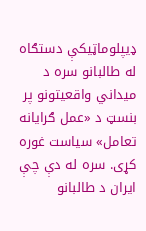ډیپلوماټیکې دستګاه له طالبانو سره د میداني واقعیتونو پر بنسټ د «عمل ‌ګرایانه تعامل» سیاست غوره کړی. سره له دې چې ایران د طالبانو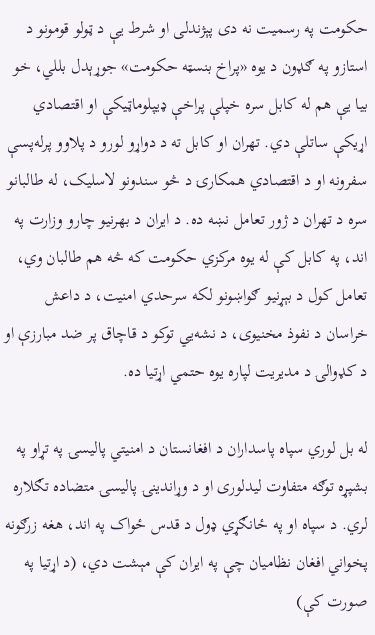حکومت په رسمیت نه دی پېژندلی او شرط یې د ټولو قومونو د استازو په ګډون د یوه «پراخ بنسټه حکومت» جوړېدل بللي، خو بیا یې هم له کابل سره خپلې پراخې ډیپلوماټیکې او اقتصادي اړیکې ساتلې دي. تهران او کابل ته د دواړو لورو د پلاوو پرله‌پسې سفرونه او د اقتصادي همکارۍ د څو سندونو لاسلیک، له طالبانو سره د تهران د ژور تعامل نښه ده. د ایران د بهرنیو چارو وزارت په اند، په کابل کې له یوه مرکزي حکومت که څه هم طالبان وي، تعامل کول د بېړنیو ګواښونو لکه سرحدي امنیت، د داعش خراسان د نفوذ مخنیوی، د نشه‌یي توکو د قاچاق پر ضد مبارزې او د کډوالۍ د مدیریت لپاره یوه حتمي اړتیا ده.

له بل لوري سپاه پاسداران د افغانستان د امنیتي پالیسۍ په تړاو په بشپړه توګه متفاوت لیدلوری او د وړاندینۍ پالیسۍ متضاده تګلاره لري. د سپاه او په ځانګړي ډول د قدس ځواک په اند، هغه زرګونه پخواني افغان نظامیان چې په ایران کې مېشت دي، (د اړتیا په صورت کې)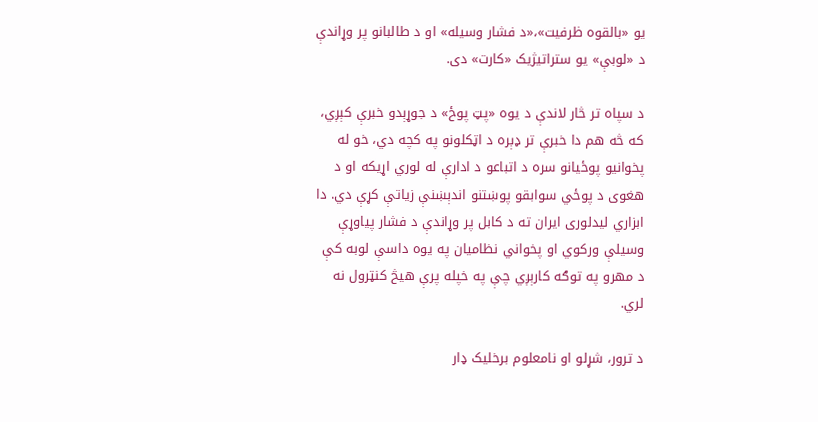یو «بالقوه ظرفیت»،«د فشار وسیله» او د طالبانو پر وړاندې د «لوبې» یو ستراتیژیک «کارت» دی.

د سپاه تر څار لاندې د یوه «پټ پوځ» د جوړېدو خبرې کېږي، که څه هم دا خبرې تر ډېره د اټکلونو په کچه دي، خو له پخوانیو پوځيانو سره د اتباعو د ادارې له لوري اړیکه او د هغوی د پوځي سوابقو پوښتنو اندېښنې زیاتې کړې دي. دا ابزاري لیدلوری ایران ته د کابل پر وړاندې د فشار پیاوړې وسیلې ورکوي او پخواني نظامیان په یوه داسې لوبه کې د مهرو په توګه کارېږي چې په خپله پرې هیڅ کنټرول نه لري.

د ترور، شړلو او نامعلوم برخلیک ډار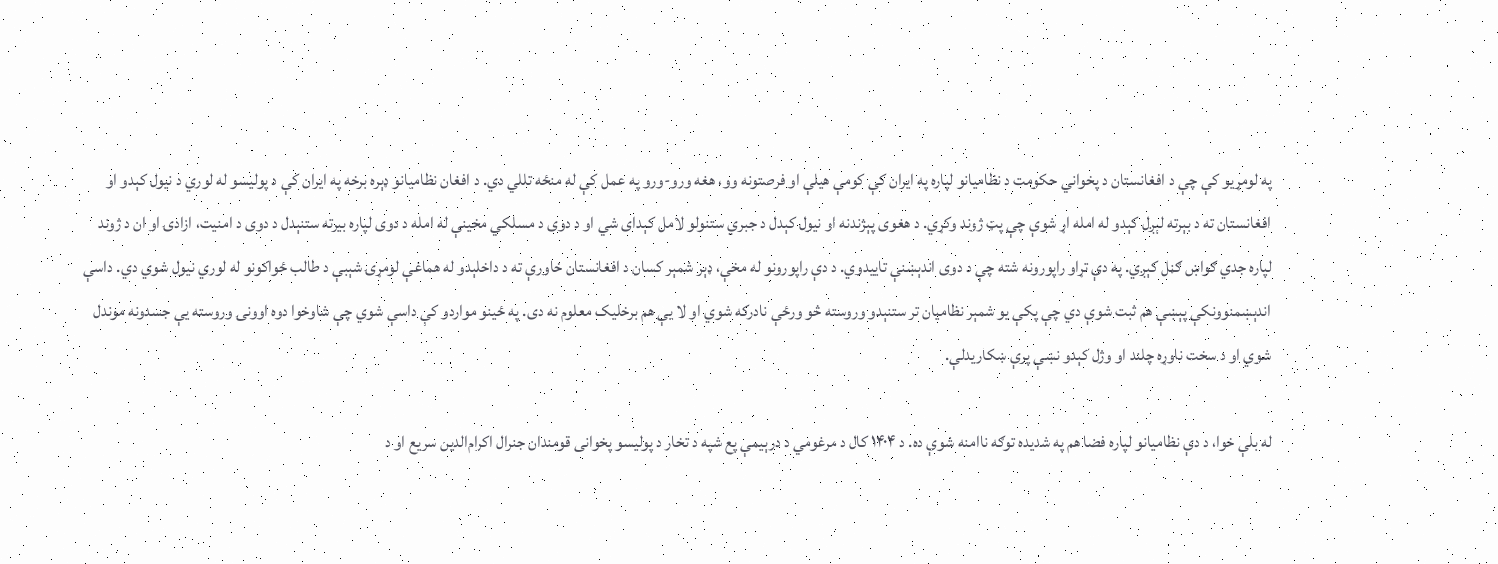په لومړیو کې چې د افغانستان د پخواني حکومت د نظامیانو لپاره په ایران کې کومې هیلې او فرصتونه وو، هغه ورو-ورو په عمل کې له منځه تللي دي. د افغان نظامیانو ډېره برخه په ایران کې د پولیسو له لوري د نیول کېدو او افغانستان ته د بېرته لېږل کېدو له امله اړ شوې چې پټ ژوند وکړي. د هغوی پېژندنه او نیول کېدل د جبري ستنولو لامل کېدای شي او د دوی د مسلکي مخینې له امله د دوی لپاره بیرته ستنېدل د دوی د امنیت، ازادۍ او ان د ژوند لپاره جدي ګواښ ګڼل کېږي. په دې تړاو راپورونه شته چې د دوی اندېښنې تاییدوي. د دې راپورونو له مخې، ډېر شمېر کسان د افغانستان خاورې ته د داخلېدو له هماغې لومړۍ شېبې د طالب ځواکونو له لوري نیول شوي دي. داسې اندېښمنوونکې پېښې هم ثبت شوې دي چې پکې یو شمېر نظامیان تر ستنېدو وروسته څو ورځې نادرکه شوي او لا یې هم برخلیک معلوم نه دی. په ځینو مواردو کې داسې شوي چې شاوخوا دوه اوونۍ وروسته یې جسدونه موندل شوي او د سخت ناوړه چلند او وژل کېدو نښې پرې ښکاریدلې.

له بلې خوا، د دې نظامیانو لپاره فضا هم په شدیده توګه ناامنه شوې ده. د ۱۴۰۴ کال د مرغومي د درېیمې پع شپه د تخار د پولیسو پخوانی قومندان جنرال اکرام‌الدین سریع او د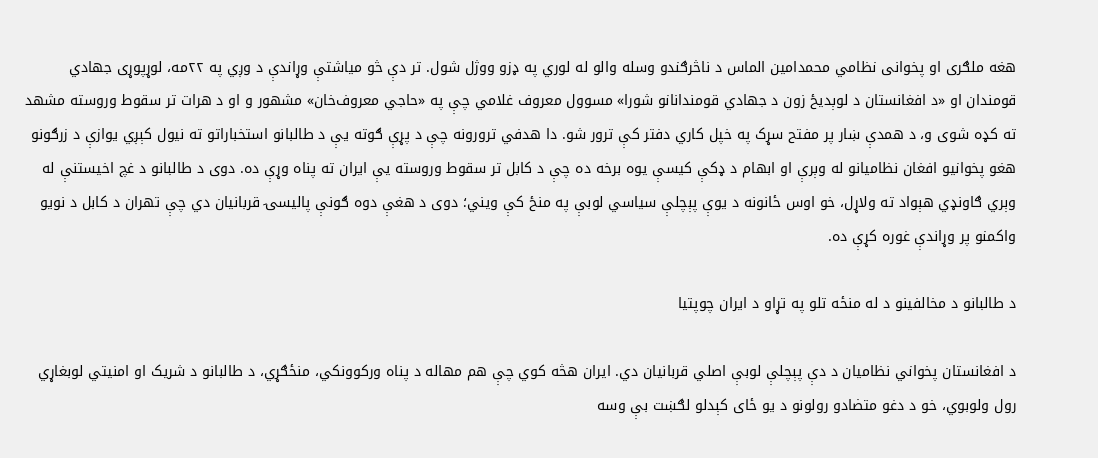هغه ملګری او پخوانی نظامي محمدامین الماس د ناڅرګندو وسله والو له لوري په ډزو ووژل شول. تر دې څو میاشتې وړاندې د وږي په ۲۲مه، لوړپوړی جهادي قومندان او «د افغانستان د لوېدیځ زون د جهادي قومندانانو شورا» مسوول معروف غلامي چې په «حاجي معروف‌خان» مشهور و او د هرات تر سقوط وروسته مشهد ته کډه شوی و، د همدې ښار پر مفتح سړک په خپل کاري دفتر کې ترور شو. دا هدفي ترورونه چې د پړې ګوته یې د طالبانو استخباراتو ته نیول کېږي یوازې د زرګونو هغو پخوانیو افغان نظامیانو له وېرې او ابهام د ډکې کیسې یوه برخه ده چې د کابل تر سقوط وروسته یې ایران ته پناه وړې ده. دوی د طالبانو د غچ اخیستنې له وېري ګاونډي هېواد ته ولاړل، خو اوس ځانونه د یوې پېچلې سیاسي لوبې په منځ کې ویني؛ دوی د هغې دوه ‌ګونې پالیسۍ قربانیان دي چې تهران د کابل د نویو واکمنو پر وړاندې غوره کړې ده.

د طالبانو د مخالفینو د له منځه تلو په تړاو د ایران چوپتیا

د افغانستان پخواني نظامیان د دې پېچلې لوبې اصلي قربانیان دي. ایران هڅه کوي چې هم مهاله د پناه ورکوونکي، منځګړي، د طالبانو د شریک او امنیتي لوبغاړي رول ولوبوي، خو د دغو متضادو رولونو د یو ځای کېدلو لګښت بې وسه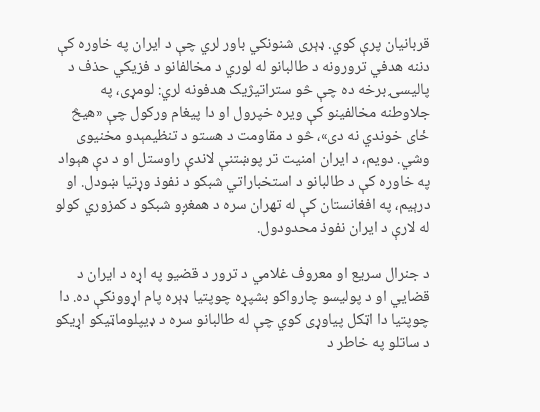قربانیان پرې کوي. ډېری شنونکي باور لري چې د ایران په خاوره کې دننه هدفي ترورونه د طالبانو له لوري د مخالفانو د فزیکي حذف د پالیسۍ برخه ده چې څو ستراتیژیک هدفونه لري: لومړی، په جلاوطنه مخالفینو کې ویره خپرول او دا پیغام ورکول چې «هیڅ ځای خوندي نه دی»، څو د مقاومت د هستو د تنظیمېدو مخنیوی وشي. دویم، د ایران امنیت تر پوښتنې لاندې راوستل او د دې هېواد په خاوره کې د طالبانو د استخباراتي شبکو د نفوذ وړتیا ښودل. او درېیم، په افغانستان کې له تهران سره د همغږو شبکو د کمزوري کولو له لارې د ایران نفوذ محدودول.

د جنرال سریع او معروف غلامي د ترور د قضیو په اړه د ایران د قضايي او د پولیسو چارواکو بشپړه چوپتیا ډېره پام اړوونکې ده. دا چوپتیا دا اټکل پیاوړی کوي چې له طالبانو سره د ډیپلوماټیکو اړیکو د ساتلو په خاطر د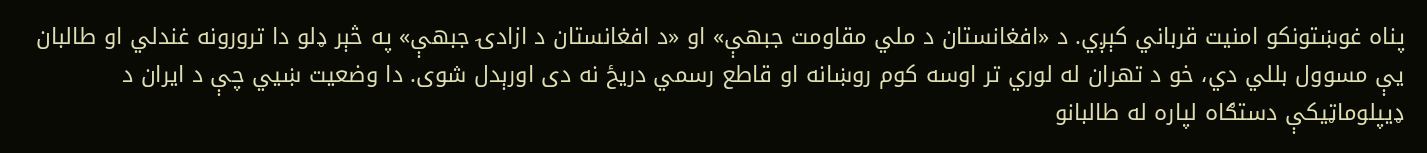پناه ‌غوښتونکو امنیت قرباني کېږي. د «افغانستان د ملي مقاومت جبهې» او «د افغانستان د ازادۍ جبهې» په څېر ډلو دا ترورونه غندلي او طالبان یې مسوول بللي دي، خو د تهران له لوري تر اوسه کوم روښانه او قاطع رسمي دریځ نه دی اورېدل شوی. دا وضعیت ښيي چې د ایران د ډیپلوماټیکې دستګاه لپاره له طالبانو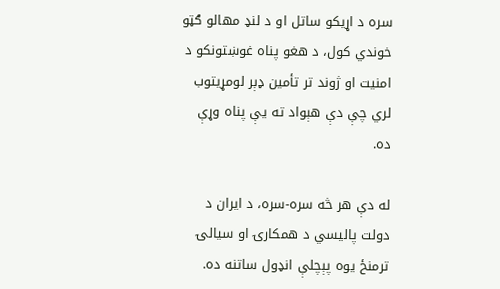سره د اړیکو ساتل او د لنډ مهالو ګټو خوندي کول، د هغو پناه ‌غوښتونکو د امنیت او ژوند تر تأمین ډېر لومړیتوب لري چې دې هېواد ته یې پناه وړې ده.

له دې هر څه سره-سره، د ایران د دولت پالیسي د همکارۍ او سیالۍ ترمنځ یوه پېچلې انډول ساتنه ده.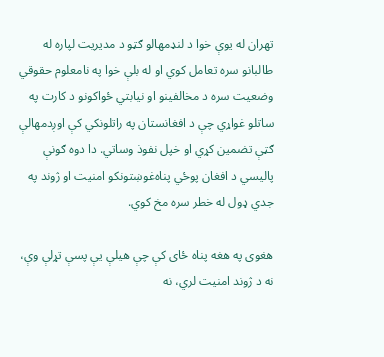تهران له یوې خوا د لنډمهالو ګټو د مدیریت لپاره له طالبانو سره تعامل کوي او له بلې خوا په نامعلوم حقوقي وضعیت سره د مخالفینو او نیابتي ځواکونو د کارت په ساتلو غواړي چې د افغانستان په راتلونکي کې اوږدمهالې ګټې تضمین کړي او خپل نفوذ وساتي. دا دوه‌ ګونې پالیسي د افغان پوځي پناه‌غوښتونکو امنیت او ژوند په جدي ډول له خطر سره مخ کوي.

هغوی په هغه پناه ‌ځای کې چې هیلې یې پسې تړلې وې، نه د ژوند امنیت لري، نه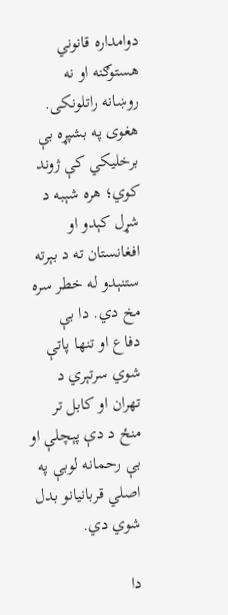دوامداره قانوني هستوګنه او نه روښانه راتلونکی. هغوی په بشپړه بې برخلیکي کې ژوند کوي؛ هره شېبه د شړل کېدو او افغانستان ته د بېرته ستنېدو له خطر سره مخ دي. دا بې‌ دفاع او تنها پاتې شوي سرتېري د تهران او کابل تر منځ د دې پېچلې او بې‌ رحمانه لوبې په اصلي قربانیانو بدل شوي دي.

دا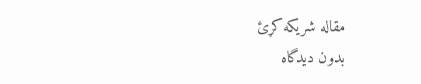مقاله شریکه کړئ
بدون دیدگاه